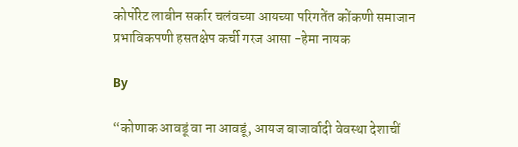कोर्पोरेट लाबीन सर्कार चलंवच्या आयच्या परिगतेंत कोंकणी समाजान प्रभाविकपणी हसतक्षेप कर्ची गरज आसा -हेमा नायक

By

“कोणाक आवडूं वा ना आवडूं, आयज बाजार्वादी वेवस्था देशाचीं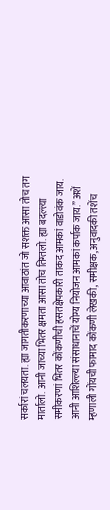सर्कारां चलयता. ह्या जागतीकरणाच्या आवाठांत जो सशक्त आसा तोच तग मार्तालो. आनी जाच्या भितर क्षमता आसा तोच तिग्तलो. ह्या बदल्त्या समीकरणां भितर कोंकणीची हसतक्षेपकारी ताकद आमकां वाडोवंक जाय. आनी आशिल्ल्या संसाधानाचें योग्य नियोजन आमकां कर्पाक जाय.” अशें म्हणाली गोंयची फामाद कोंकणी लेखकी, समीक्षक, अनुवादकी तशेंच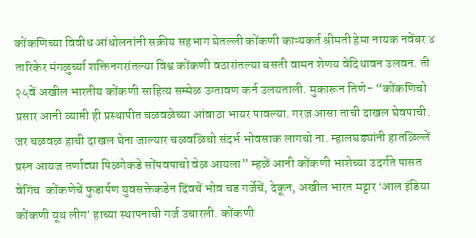कोंकणिच्या विवीध आंधोलनांनी सक्रीय सहभाग घेतल्ली कोंकणी काऱ्यकर्त श्रीमती हेमा नायक नवेंबर ४ तारिकेर मंगळुर्च्या शक्तिनगरांतल्या विश्व कोंकणी वठारांतल्या बसती वामन शेणय वेदिथावन उलवन. ती २५वें अखील भारतीय कोंकणी साहित्य सम्मेळ उग्तावण कर्न उलयताली. मुकारून तिणे- “कोंकणिचो प्रसार आनी व्याप्ती ही प्रस्थापीत चळवळेच्या आंवाठा भायर पावल्या. गरज आसा ताची दाखल घेवपाची. जर चळवळ हाची दाखल घेना जाल्यार चळवळिचो संदर्भ भोवसाक लागचो ना. म्हालघड्यांनी हातळिल्लें प्रस्न आयज तर्णाट्या पिळगेकडे सोंपवपाचो वेळ आयला” म्हळें आनी कोंकणी भाशेच्या उदर्गते पासत वेगिंच  कोंकणेचें फुडार्पण युवसक्तेकडेन दिंवचें भोव चड गर्जेचें, देकून, अखील भारत मट्टार ʻआल इंडिया कोंकणी यूथ लीगʼ हाच्या स्थापनाची गर्ज उचारली. कोंकणी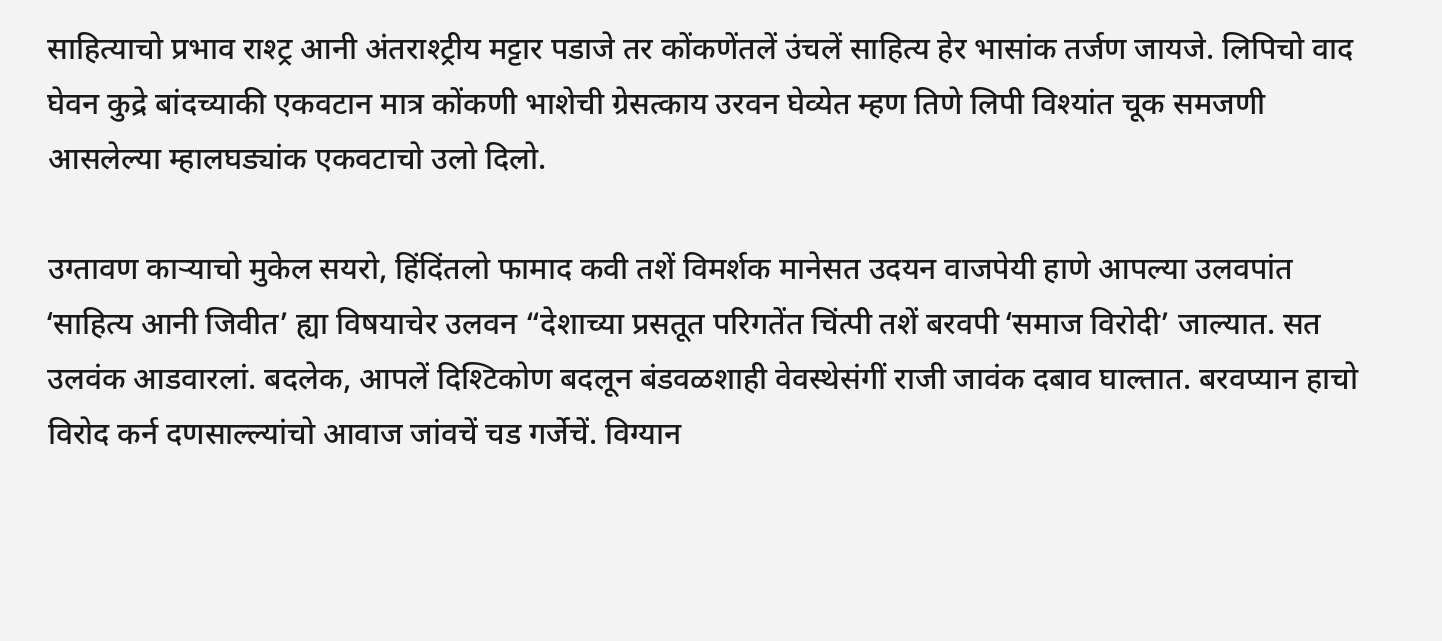साहित्याचो प्रभाव राश्ट्र आनी अंतराश्ट्रीय मट्टार पडाजे तर कोंकणेंतलें उंचलें साहित्य हेर भासांक तर्जण जायजे. लिपिचो वाद घेवन कुद्रे बांदच्याकी एकवटान मात्र कोंकणी भाशेची ग्रेसत्काय उरवन घेव्येत म्हण तिणे लिपी विश्यांत चूक समजणी आसलेल्या म्हालघड्यांक एकवटाचो उलो दिलो.

उग्तावण काऱ्याचो मुकेल सयरो, हिंदिंतलो फामाद कवी तशें विमर्शक मानेसत उदयन वाजपेयी हाणे आपल्या उलवपांत ʻसाहित्य आनी जिवीतʼ ह्या विषयाचेर उलवन “देशाच्या प्रसतूत परिगतेंत चिंत्पी तशें बरवपी ʻसमाज विरोदीʼ जाल्यात. सत उलवंक आडवारलां. बदलेक, आपलें दिश्टिकोण बदलून बंडवळशाही वेवस्थेसंगीं राजी जावंक दबाव घाल्तात. बरवप्यान हाचो विरोद कर्न दणसाल्ल्यांचो आवाज जांवचें चड गर्जेचें. विग्यान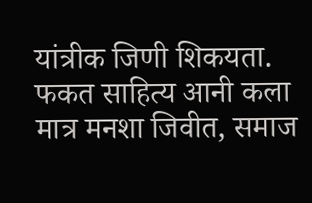यांत्रीक जिणी शिकयता. फकत साहित्य आनी कला मात्र मनशा जिवीत, समाज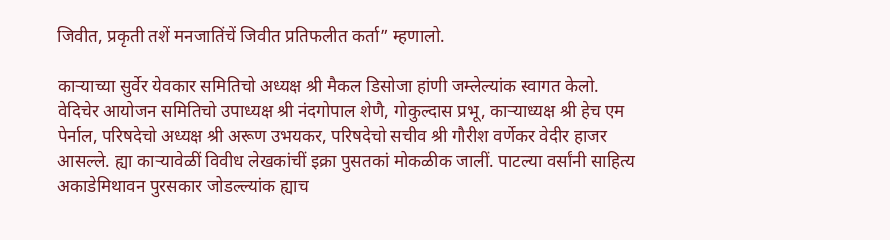जिवीत, प्रकृती तशें मनजातिंचें जिवीत प्रतिफलीत कर्ता” म्हणालो.

काऱ्याच्या सुर्वेर येवकार समितिचो अध्यक्ष श्री मैकल डिसोजा हांणी जम्लेल्यांक स्वागत केलो. वेदिचेर आयोजन समितिचो उपाध्यक्ष श्री नंदगोपाल शेणै, गोकुल्दास प्रभू, काऱ्याध्यक्ष श्री हेच एम पेर्नाल, परिषदेचो अध्यक्ष श्री अरूण उभयकर, परिषदेचो सचीव श्री गौरीश वर्णेकर वेदीर हाजर आसल्ले. ह्या काऱ्यावेळीं विवीध लेखकांचीं इक्रा पुसतकां मोकळीक जालीं. पाटल्या वर्सांनी साहित्य अकाडेमिथावन पुरसकार जोडल्ल्यांक ह्याच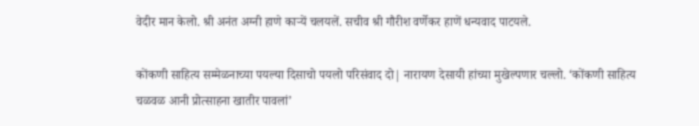वेदीर मान केलो. श्री अनंत अग्नी हाणे काऱ्यें चलयलें. सचीव श्री गौरीश वर्णेकर हाणें धन्यवाद पाटयले.

कोंकणी साहित्य सम्मेळनाच्या पयल्या दिसाचो पयलो परिसंवाद दो| नारायण देसायी हांच्या मुखेल्पणार चल्लो. ʻकोंकणी साहित्य चळवळ आनी प्रोत्साहना खातीर पावलांʼ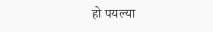हो पयल्या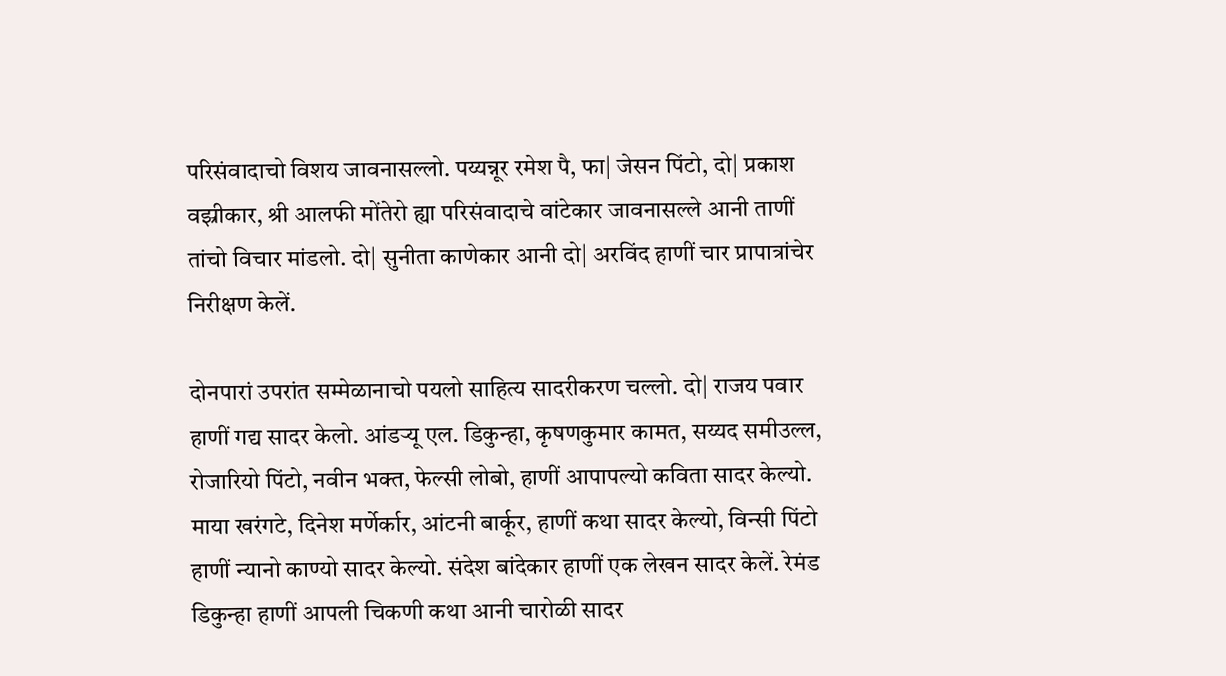परिसंवादाचो विशय जावनासल्लो. पय्यन्नूर रमेश पै, फा| जेसन पिंटो, दो| प्रकाश वझ्रीकार, श्री आलफी मोंतेरो ह्या परिसंवादाचे वांटेकार जावनासल्ले आनी ताणीं तांचो विचार मांडलो. दो| सुनीता काणेकार आनी दो| अरविंद हाणीं चार प्रापात्रांचेर निरीक्षण केलें.

दोनपारां उपरांत सम्मेळानाचो पयलो साहित्य सादरीकरण चल्लो. दो| राजय पवार हाणीं गद्य सादर केलो. आंडऱ्यू एल. डिकुन्हा, कृषणकुमार कामत, सय्यद समीउल्ल, रोजारियो पिंटो, नवीन भक्त, फेल्सी लोबो, हाणीं आपापल्यो कविता सादर केल्यो. माया खरंगटे, दिनेश मर्णेर्कार, आंटनी बार्कूर, हाणीं कथा सादर केल्यो, विन्सी पिंटो हाणीं न्यानो काण्यो सादर केल्यो. संदेश बांदेकार हाणीं एक लेखन सादर केलें. रेमंड डिकुन्हा हाणीं आपली चिकणी कथा आनी चारोळी सादर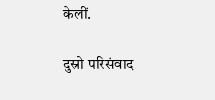केलीं.

दुस्रो परिसंवाद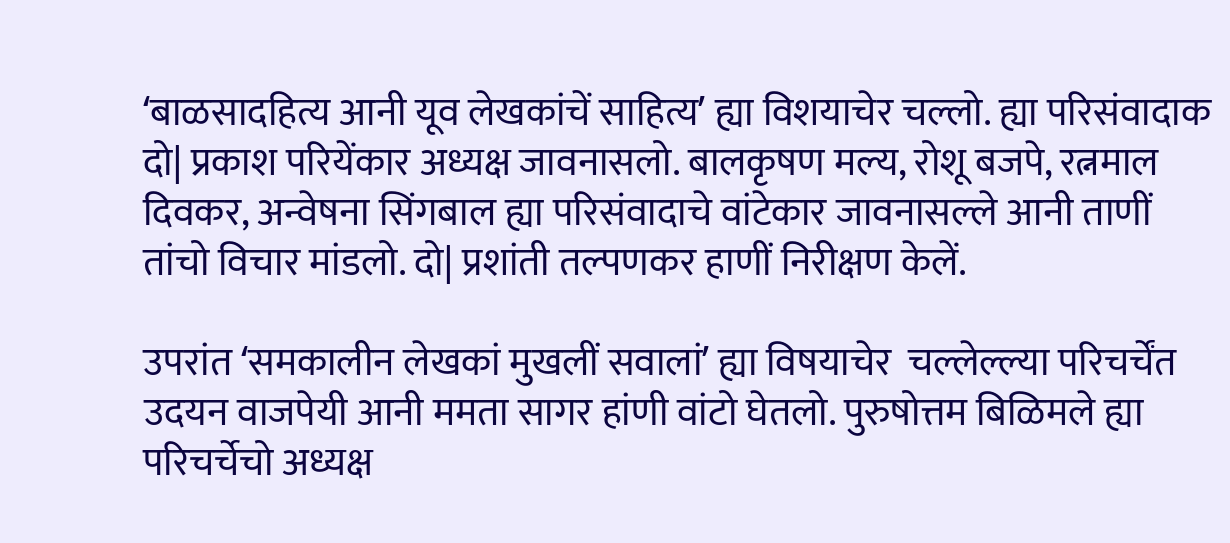ʻबाळसादहित्य आनी यूव लेखकांचें साहित्यʼ ह्या विशयाचेर चल्लो. ह्या परिसंवादाक दो| प्रकाश परियेंकार अध्यक्ष जावनासलो. बालकृषण मल्य, रोशू बजपे, रत्नमाल दिवकर, अन्वेषना सिंगबाल ह्या परिसंवादाचे वांटेकार जावनासल्ले आनी ताणीं तांचो विचार मांडलो. दो| प्रशांती तल्पणकर हाणीं निरीक्षण केलें.

उपरांत ʻसमकालीन लेखकां मुखलीं सवालांʼ ह्या विषयाचेर  चल्लेल्ल्या परिचर्चेंत उदयन वाजपेयी आनी ममता सागर हांणी वांटो घेतलो. पुरुषोत्तम बिळिमले ह्या परिचर्चेचो अध्यक्ष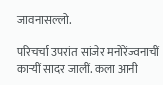जावनासल्लो.

परिचर्चा उपरांत सांजेर मनोरेंज्वनाचीं काऱ्यीं सादर जालीं. कला आनी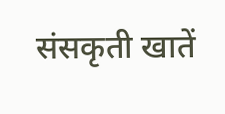संसकृती खातें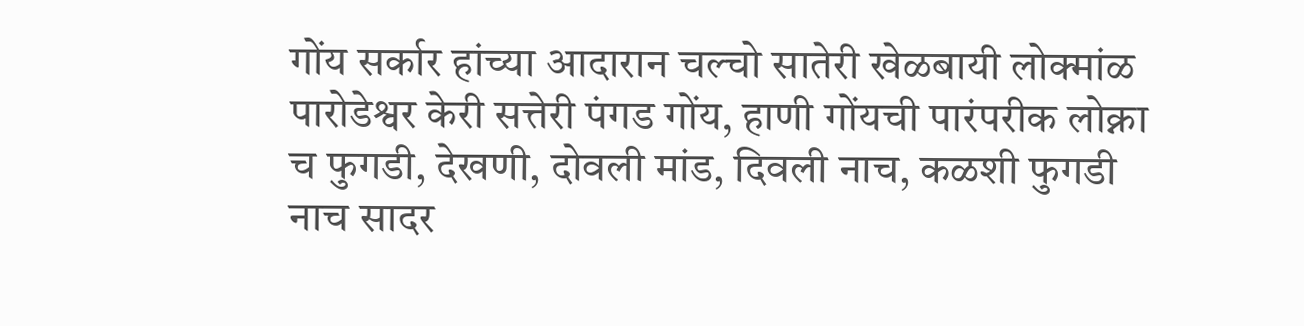गोंय सर्कार हांच्या आदारान चल्चो सातेरी खेळ‍बायी लोक्मांळ पारोडेश्वर केरी सत्तेरी पंगड गोंय, हाणी गोंयची पारंपरीक लोक्ना च फुगडी, देखणी, दोवली मांड, दिवली नाच, कळशी फुगडी नाच सादर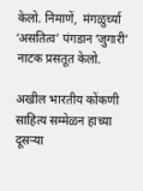केलो. निमाणें,  मंगळुर्च्या ʻअसतित्वʼ पंगडान ʻजुगारीʼ नाटक प्रसतूत केलो.

अखील भारतीय कोंकणी साहित्य सम्मेळन हाच्या दूसऱ्या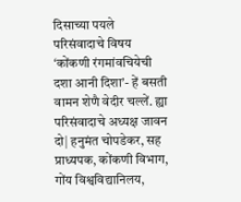दिसाच्या पयले परिसंवादाचे विषय ʻकोंकणी रंगमांवचियेची दशा आनी दिशाʼ- हें बसती वामन शेणै वेदीर चल्लें. ह्या परिसंवादाचे अध्यक्ष जावन दो| हनुमंत चोपडेकर, सह प्राध्यपक, कोंकणी विभाग, गोंय विश्वविद्यानिलय,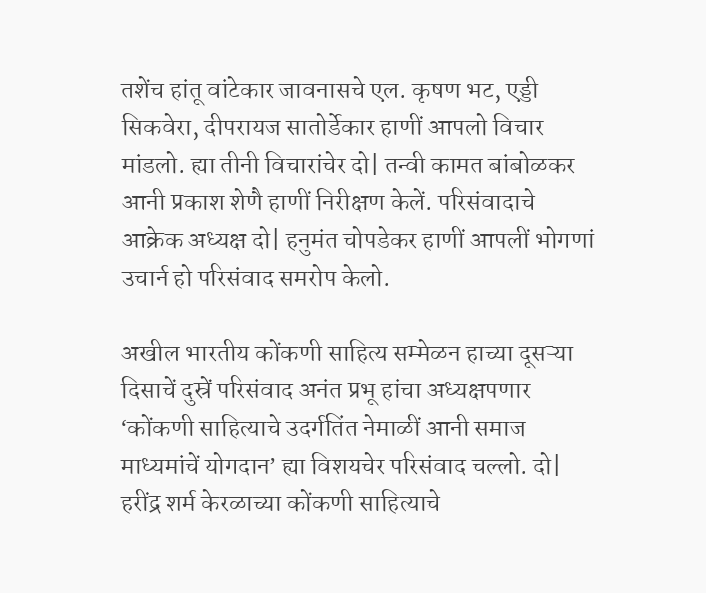तशेंच हांतू वांटेकार जावनासचे एल. कृषण भट, एड्डी सिकवेरा, दीपरायज सातोर्डेकार हाणीं आपलो विचार मांडलो. ह्या तीनी विचारांचेर दो| तन्वी कामत बांबोळकर आनी प्रकाश शेणै हाणीं निरीक्षण केलें. परिसंवादाचे आक्रेक अध्यक्ष दो| हनुमंत चोपडेकर हाणीं आपलीं भोगणां उचार्न हो परिसंवाद समरोप केलो.

अखील भारतीय कोंकणी साहित्य सम्मेळन हाच्या दूसऱ्या दिसाचें दुस्रें परिसंवाद अनंत प्रभू हांचा अध्यक्षपणार ʻकोंकणी साहित्याचे उदर्गतिंत नेमाळीं आनी समाज माध्यमांचें योगदानʼ ह्या विशयचेर परिसंवाद चल्लो. दो| हरींद्र शर्म केरळाच्या कोंकणी साहित्याचे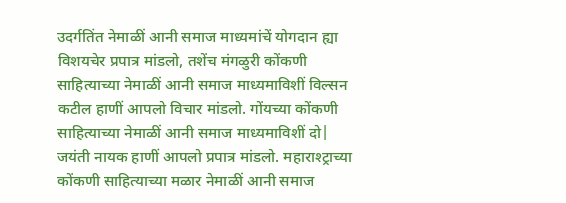उदर्गतिंत नेमाळीं आनी समाज माध्यमांचें योगदान ह्या विशयचेर प्रपात्र मांडलो, तशेंच मंगळुरी कोंकणी साहित्याच्या नेमाळीं आनी समाज माध्यमाविशीं विल्सन कटील हाणीं आपलो विचार मांडलो. गोंयच्या कोंकणी साहित्याच्या नेमाळीं आनी समाज माध्यमाविशीं दो| जयंती नायक हाणीं आपलो प्रपात्र मांडलो. महाराश्ट्राच्या कोंकणी साहित्याच्या मळार नेमाळीं आनी समाज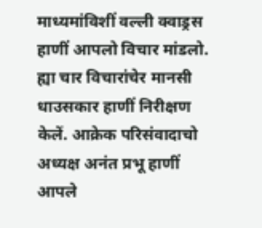माध्यमांविशीं वल्ली क्वाड्रस हाणीं आपलो विचार मांडलो. ह्या चार विचारांचेर मानसी धाउसकार हाणीं निरीक्षण केलें. आक्रेक परिसंवादाचो अध्यक्ष अनंत प्रभू हाणीं आपले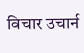विचार उचार्न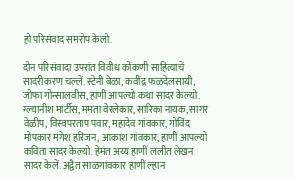हो परिसंवाद समरोप केलो.

दोन परिसंवादा उपरांत विवीध कोंकणी साहित्याचें सादरीकरण चल्लें. स्टेनी बेळा, कवींद्र फळदेलसायी, जोफा गोन्सालवीस, हाणीं आपल्यो कथा सादर केल्यो. ग्ल्यानीश मार्टीस, ममता वेरलेकार, सारिका नायक, सागर वेळीप, विस्वपरताप पवार, महादेव गांवकार, गोविंद मोपकार मंगेश हरिजन, आकाश गांवकार, हाणीं आपल्यो कविता सादर केल्यो. हेमंत अय्य हाणीं ललीत लेखन सादर केलें. अद्वैत साळगांवकार हाणीं ल्हान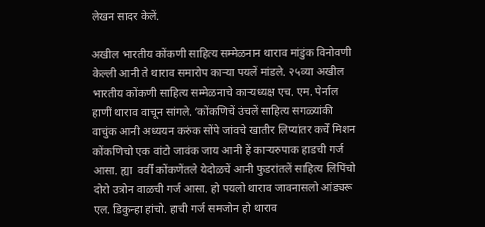लेखन सादर केलें.

अखील भारतीय कोंकणी साहित्य सम्मेळनान थाराव मांडुंक विनोवणी केल्ली आनी ते थाराव समारोप काऱ्या पयलें मांडले. २५व्या अखील भारतीय कोंकणी साहित्य सम्मेळनाचे काऱ्यध्यक्ष एच. एम. पेर्नाल हाणीं थाराव वाचून सांगले. ʻकोंकणिचें उंचलें साहित्य सगळ्यांकी वाचुंक आनी अध्ययन करुंक सोंपे जांवचे खातीर लिप्यांतर कर्चें मिशन कोंकणिचो एक वांटो जावंक जाय आनी हें काऱ्यरुपाक हाडची गर्ज आसा. ह्या  वर्वीं कोंकणेंतले येदोळचें आनी फुडरांतलें साहित्य लिपिंचो दोरो उत्रोन वाळची गर्ज आसा. हो पयलो थाराव जावनासलो आंड्यरू एल. डिकुन्हा हांचो. हाची गर्ज समजोन हो थाराव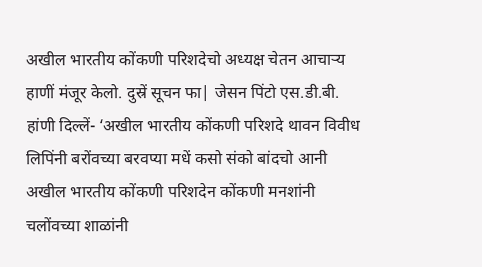अखील भारतीय कोंकणी परिशदेचो अध्यक्ष चेतन आचाऱ्य हाणीं मंजूर केलो. दुस्रें सूचन फा| जेसन पिंटो एस.डी.बी. हांणी दिल्लें- ʻअखील भारतीय कोंकणी परिशदे थावन विवीध लिपिंनी बरोंवच्या बरवप्या मधें कसो संको बांदचो आनी अखील भारतीय कोंकणी परिशदेन कोंकणी मनशांनी चलोंवच्या शाळांनी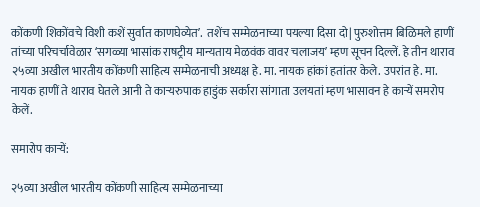कोंकणी शिकोंवचे विशी कशें सुर्वात काणघेव्येतʼ.  तशेंच सम्मेळनाच्या पयल्या दिसा दो| पुरुशोत्तम बिळिमले हाणीं तांच्या परिचर्चावेळार ʻसगळ्या भासांक राषट्रीय मान्यताय मेळवंक वावर चलाजयʼ म्हण सूचन दिल्लें. हे तीन थाराव २५व्या अखील भारतीय कोंकणी साहित्य सम्मेळनाची अध्यक्ष हे. मा. नायक हांकां हतांतर केले. उपरांत हे. मा. नायक हाणीं ते थाराव घेतले आनी ते काऱ्यरुपाक हाडुंक सर्कारा सांगाता उलयतां म्हण भासावन हे काऱ्यें समरोप केलें.

समारोप काऱ्यें:

२५व्या अखील भारतीय कोंकणी साहित्य सम्मेळनाच्या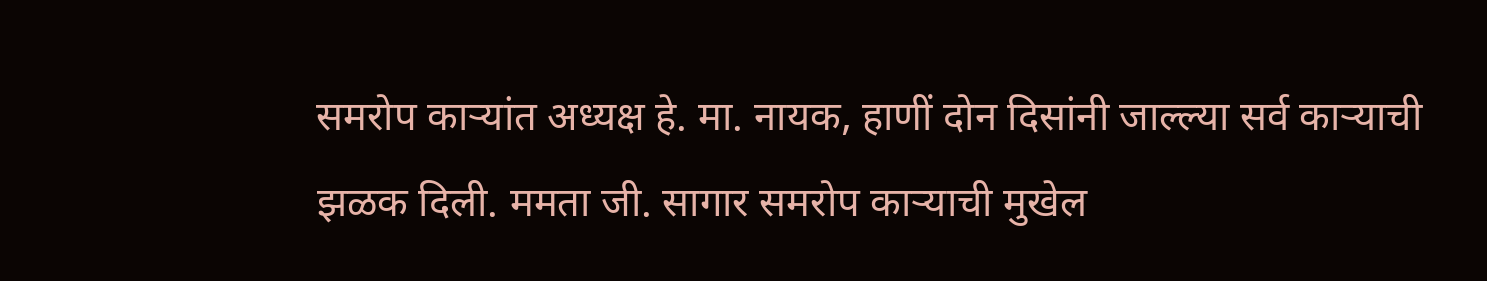समरोप काऱ्यांत अध्यक्ष हे. मा. नायक, हाणीं दोन दिसांनी जाल्ल्या सर्व काऱ्याची झळक दिली. ममता जी. सागार समरोप काऱ्याची मुखेल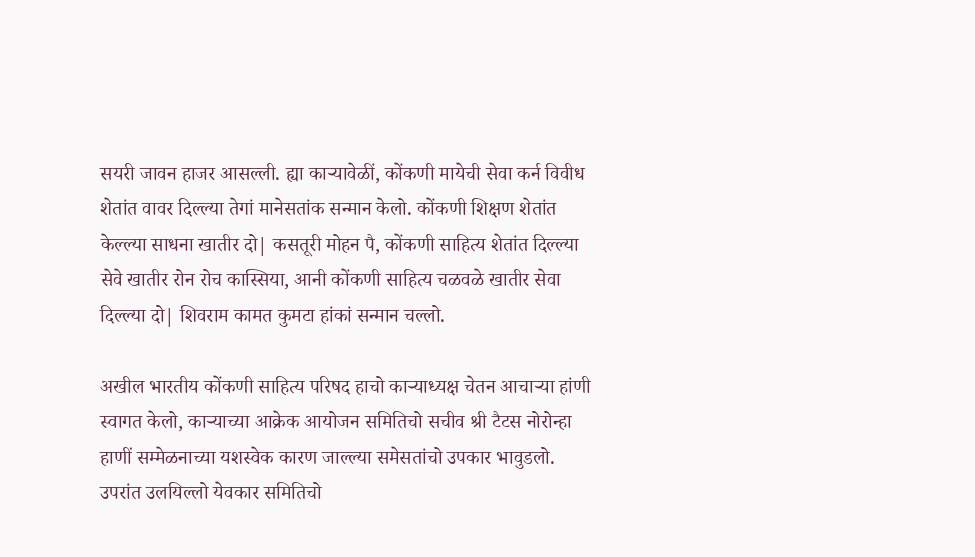सयरी जावन हाजर आसल्ली. ह्या काऱ्यावेळीं, कोंकणी मायेची सेवा कर्न विवीध शेतांत वावर दिल्ल्या तेगां मानेसतांक सन्मान केलो. कोंकणी शिक्षण शेतांत केल्ल्या साधना खातीर दो| कसतूरी मोहन पै, कोंकणी साहित्य शेतांत दिल्ल्या सेवे खातीर रोन रोच कास्सिया, आनी कोंकणी साहित्य चळवळे खातीर सेवा दिल्ल्या दो| शिवराम कामत कुमटा हांकां सन्मान चल्लो.

अखील भारतीय कोंकणी साहित्य परिषद हाचो काऱ्याध्यक्ष चेतन आचाऱ्या हांणी स्वागत केलो, काऱ्याच्या आक्रेक आयोजन समितिचो सचीव श्री टैटस नोरोन्हा हाणीं सम्मेळनाच्या यशस्वेक कारण जाल्ल्या समेसतांचो उपकार भावुडलो. उपरांत उलयिल्लो येवकार समितिचो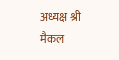अध्यक्ष श्री मैकल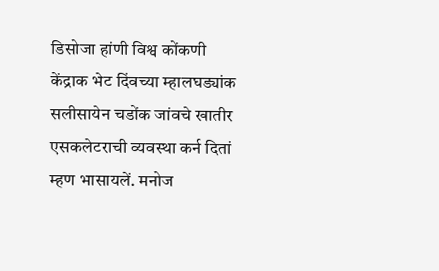डिसोजा हांणी विश्व कोंकणी केंद्राक भेट दिंवच्या म्हालघड्यांक सलीसायेन चडोंक जांवचे खातीर एसकलेटराची व्यवस्था कर्न दितां म्हण भासायलें. मनोज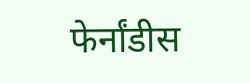फेर्नांडीस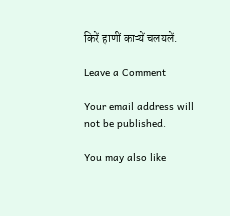किरें हाणीं काऱ्यें चलयलें.

Leave a Comment

Your email address will not be published.

You may also like